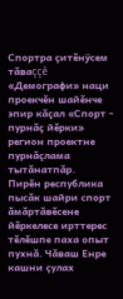Спортра çитĕнÿсем тăваççĕ
«Демографи» наци проекчĕн шайĕнче эпир кăçал «Спорт - пурнăç йĕрки» регион проектне пурнăçлама тытăнатпăр.
Пирĕн республика пысăк шайри спорт ăмăртăвĕсене йĕркелесе ирттерес тĕлĕшпе паха опыт пухнă. Чăваш Енре кашни çулах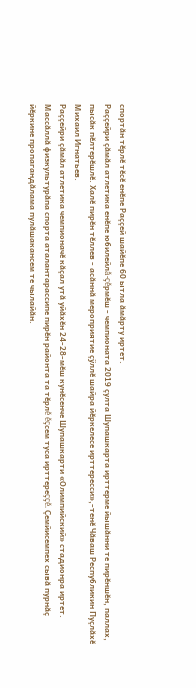спортăн тĕрлĕ тĕсĕ енĕпе Раççей шайĕпе 60 ытла ăмăрту иртет.
Раççейри çăмăл атлетика енĕпе юбилейлă-çĕрмĕш - чемпионата 2019 çулта Шупашкарта ирттерме йышăнни те пирĕншĕн, паллах, пысăк пĕлтерĕшлĕ. Халĕ пирĕн тĕллев - асăннă мероприятие çÿллĕ шайра йĕркелесе ирттересси»,-тенĕ Чăваш Республикин Пуçлăхĕ Михаил Игнатьев.
Раççейри çăмăл атлетика чемпионачĕ кăçал утă уйăхĕн 24-28-мĕш кунĕсенче Шупашкарти «Олимпийский» стадионра иртет.
Массăллă физкультурăпа спорта аталантарассипе пирĕн районта та тĕрлĕ ĕçсем туса ирттереççĕ. Çемйисемпех сывă пурнăç йĕркине пропагандăлама пулăшакансем те чылайăн.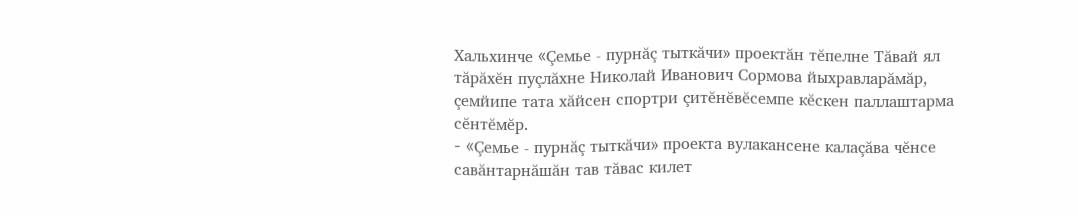Хальхинче «Çемье - пурнăç тыткăчи» проектăн тĕпелне Тăвай ял тăрăхĕн пуçлăхне Николай Иванович Сормова йыхравларăмăр, çемйипе тата хăйсен спортри çитĕнĕвĕсемпе кĕскен паллаштарма сĕнтĕмĕр.
- «Çемье - пурнăç тыткăчи» проекта вулакансене калаçăва чĕнсе савăнтарнăшăн тав тăвас килет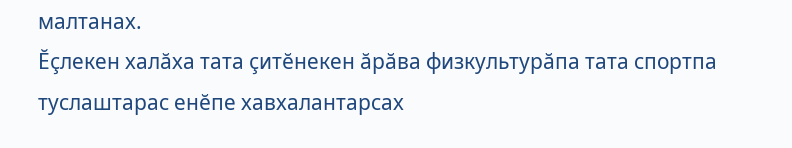малтанах.
Ĕçлекен халăха тата çитĕнекен ăрăва физкультурăпа тата спортпа туслаштарас енĕпе хавхалантарсах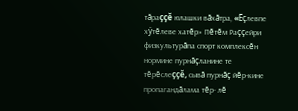тăраççĕ юлашки вăхăтра, «Ĕçлевпе хÿтĕлеве хатĕр» Пĕтĕм Раççейри физкультурăпа спорт комплексĕн нормине пурнăçланине те тĕрĕслеççĕ, сывă пурнăç йĕр-кине пропагандăлама тĕр- лĕ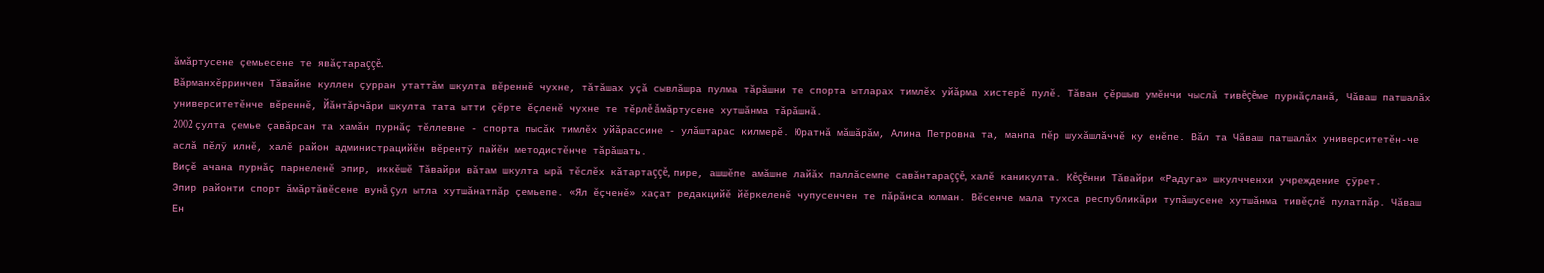ăмăртусене çемьесене те явăçтараççĕ.
Вăрманхĕрринчен Тăвайне куллен çурран утаттăм шкулта вĕреннĕ чухне, тăтăшах уçă сывлăшра пулма тăрăшни те спорта ытларах тимлĕх уйăрма хистерĕ пулĕ. Тăван çĕршыв умĕнчи чыслă тивĕçĕме пурнăçланă, Чăваш патшалăх университетĕнче вĕреннĕ, Йăнтăрчăри шкулта тата ытти çĕрте ĕçленĕ чухне те тĕрлĕ ăмăртусене хутшăнма тăрăшнă.
2002 çулта çемье çавăрсан та хамăн пурнăç тĕллевне - спорта пысăк тимлĕх уйăрассине - улăштарас килмерĕ. Юратнă мăшăрăм, Алина Петровна та, манпа пĕр шухăшлăччĕ ку енĕпе. Вăл та Чăваш патшалăх университетĕн-че аслă пĕлÿ илнĕ, халĕ район администрацийĕн вĕрентÿ пайĕн методистĕнче тăрăшать.
Виçĕ ачана пурнăç парнеленĕ эпир, иккĕшĕ Тăвайри вăтам шкулта ырă тĕслĕх кăтартаççĕ, пире, ашшĕпе амăшне лайăх паллăсемпе савăнтараççĕ, халĕ каникулта. Кĕçĕнни Тăвайри «Радуга» шкулчченхи учреждение çÿрет.
Эпир районти спорт ăмăртăвĕсене вунă çул ытла хутшăнатпăр çемьепе. «Ял ĕçченĕ» хаçат редакцийĕ йĕркеленĕ чупусенчен те пăрăнса юлман. Вĕсенче мала тухса республикăри тупăшусене хутшăнма тивĕçлĕ пулатпăр. Чăваш Ен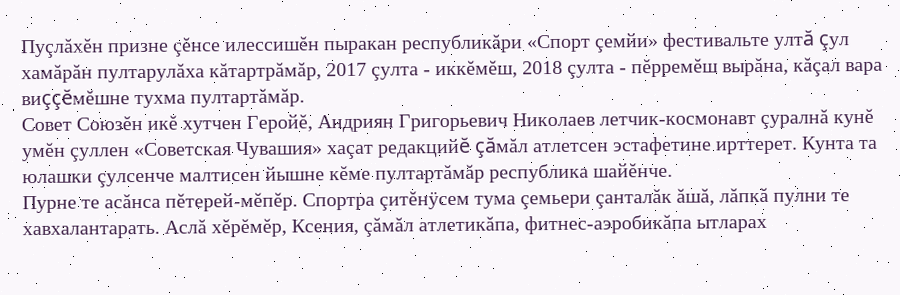Пуçлăхĕн призне çĕнсе илессишĕн пыракан республикăри «Спорт çемйи» фестивальте ултă çул хамăрăн пултарулăха кăтартрăмăр, 2017 çулта - иккĕмĕш, 2018 çулта - пĕрремĕш вырăна, кăçал вара виççĕмĕшне тухма пултартăмăр.
Совет Союзĕн икĕ хутчен Геройĕ, Андриян Григорьевич Николаев летчик-космонавт çуралнă кунĕ умĕн çуллен «Советская Чувашия» хаçат редакцийĕ çăмăл атлетсен эстафетине ирттерет. Кунта та юлашки çулсенче малтисен йышне кĕме пултартăмăр республика шайĕнче.
Пурне те асăнса пĕтерей-мĕпĕр. Спортра çитĕнÿсем тума çемьери çанталăк ăшă, лăпкă пулни те хавхалантарать. Аслă хĕрĕмĕр, Ксения, çăмăл атлетикăпа, фитнес-аэробикăпа ытларах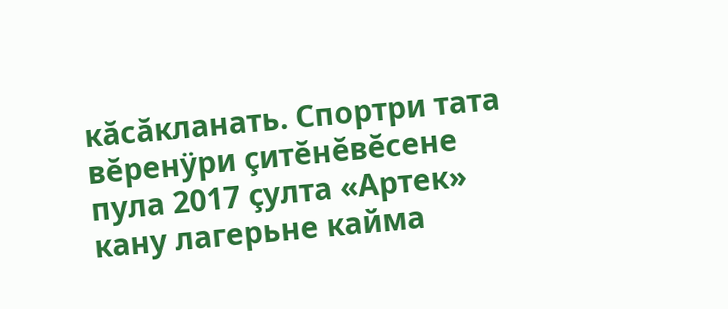кăсăкланать. Спортри тата вĕренÿри çитĕнĕвĕсене пула 2017 çулта «Артек» кану лагерьне кайма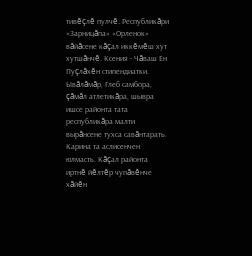тивĕçлĕ пулчĕ. Республикăри «Зарницăпа» «Орленок» вăйăсене кăçал иккĕмĕш хут хутшăнчĕ. Ксения - Чăваш Ен Пуçлăхĕн стипендиатки.
Ывăлăмăр, Глеб самбора, çăмăл атлетикăра, шывра ишсе районта тата республикăра малти вырăнсене тухса савăнтарать.
Карина та аслисенчен юлмасть. Кăçал районта иртнĕ йĕлтĕр чупăвĕнче хăйĕн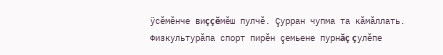ÿсĕмĕнче виççĕмĕш пулчĕ. Çурран чупма та кăмăллать. Физкультурăпа спорт пирĕн çемьене пурнăç çулĕпе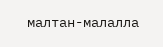малтан-малалла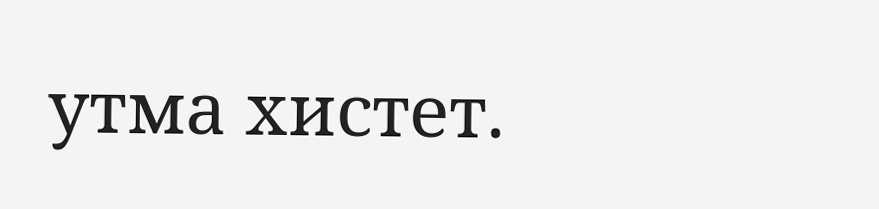утма хистет.